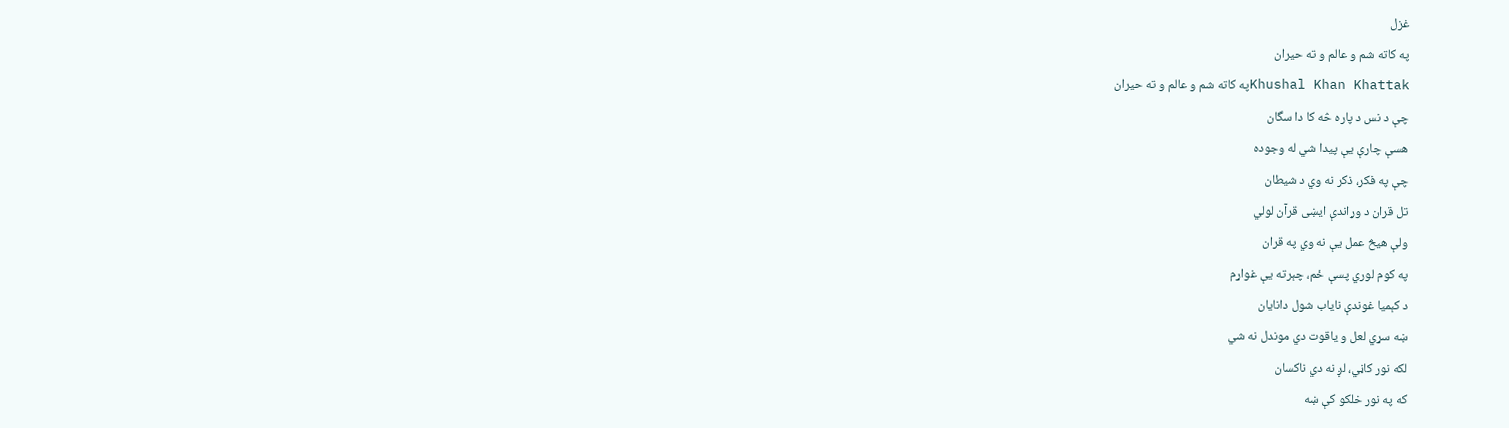غزل
په کاته شم و عالم و ته حيران
Khushal Khan Khattakپه کاته شم و عالم و ته حيران
چې د نس د پاره څه کا دا سگان
هسې چارې يې پيدا شي له وجوده
چې په فکر، ذکر نه وي د شيطان
تل قران د وړاندې ايښی قرآن لولي
ولې هيڅ عمل يې نه وي په قران
په کوم لوري پسې ځم، چېرته يې غواړم
د کېميا غوندې ناياب شول دانايان
ښه سړي لعل و ياقوت دي موندل نه شي
لکه نور کاڼي، لږ نه دي ناکسان
که په نور خلکو کې ښه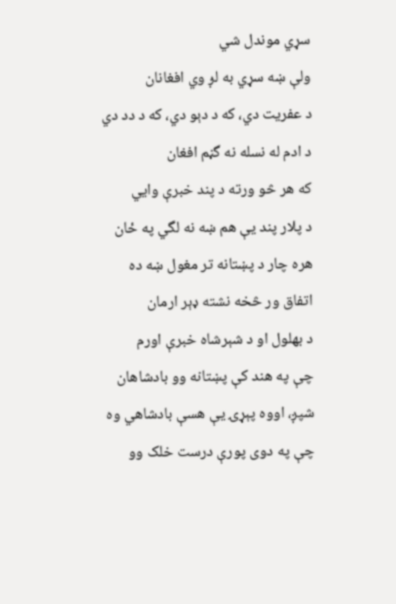سړي موندل شي
ولې ښه سړي به لږ وي افغانان
د عفريت دي، که د دېو دي، که د دد دي
د ادم له نسله نه گڼم افغان
که هر څو ورته د پند خبرې وايي
د پلار پند يې هم ښه نه لگي په ځان
هره چار د پښتانه تر مغول ښه ده
اتفاق ور څخه نشته ډېر ارمان
د بهلول او د شېرشاه خبرې اورم
چې په هند کې پښتانه وو بادشاهان
شپږ، اووه پېړۍ يې هسې بادشاهي وه
چې په دوی پورې درست خلک وو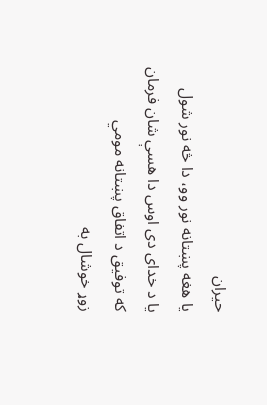حيران
يا هغه پښتانه نور وو، دا څه نور شول
يا د خدای دی اوس دا هسې شان فرمان
که توفيق د اتفاق پښتانه مومي
زوړ خوشال به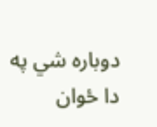دوباره شي په دا ځوان